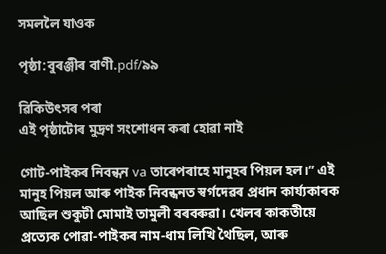সমললৈ যাওক

পৃষ্ঠা:বুৰঞ্জীৰ বাণী.pdf/৯৯

ৱিকিউৎসৰ পৰা
এই পৃষ্ঠাটোৰ মুদ্ৰণ সংশোধন কৰা হোৱা নাই

গোট-পাইকৰ নিবন্ধন va তাৰেপৰাহে মানুহৰ পিয়ল হল।” এই মানুহ পিয়ল আৰু পাইক নিবন্ধনত স্বৰ্গদেৱৰ প্ৰধান কাৰ্য্যকাৰক আছিল শুকুটী মোমাই তামুলী বৰবৰুৱা। খেলৰ কাকতীয়ে প্ৰত্যেক পোৱা-পাইকৰ নাম-ধাম লিখি থৈছিল, আৰু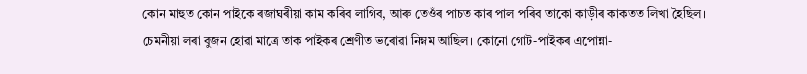কোন মাহুত কোন পাইকে ৰজাঘৰীয়া কাম কৰিব লাগিব, আৰু তেওঁৰ পাচত কাৰ পাল পৰিব তাকো কাড়ীৰ কাকতত লিখা হৈছিল। চেমনীয়া লৰা বুজন হোৱা মাত্ৰে তাক পাইকৰ শ্ৰেণীত ভৰোৱা নিম্নম আছিল। কোনো গোট-পাইকৰ এপোন্না-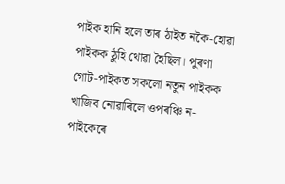পাইক হানি হলে তাৰ ঠাইত নকৈ-হোৱা পাইকক ঠুহি থোৱা হৈছিল। পুৰণা গোট-পাইকত সকলো নতুন পাইকক খাজিব নোৱাৰিলে ওপৰঞ্চি ন-পাইকেৰে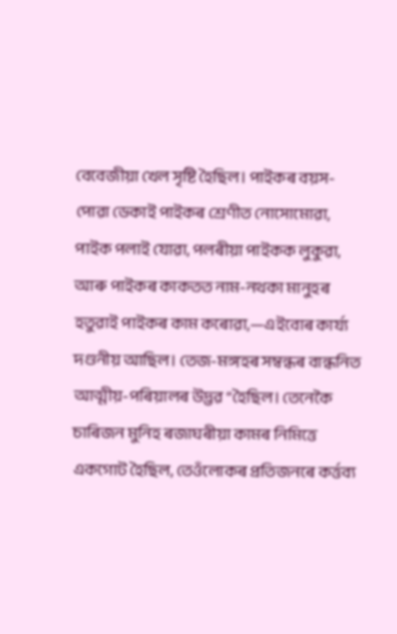বেবেজীয়া খেল সৃষ্টি হৈছিল। পাইকৰ বয়স-পোৱা ডেকাই পাইকৰ শ্ৰেণীত নোসোমোৱা, পাইক পলাই যোৱা, পলৰীয়া পাইকক লুকুৱা, আৰু পাইকৰ কাকতত নাম-নথকা মানুহৰ হতুৱাই পাইকৰ কাম কৰোৱা,—এইবোৰ কাৰ্য্য দণ্ডনীয় আছিল। তেজ-মঙ্গহৰ সম্বন্ধৰ বান্ধনিত আত্মীয়-পৰিয়ালৰ উদ্ভৱ “হৈছিল। তেনেকৈ চাৰিজন মুনিহ ৰজাঘৰীয়া কামৰ নিমিত্তে একগোট হৈছিল, তেওঁলোকৰ প্ৰতিজনৰে কৰ্ত্তব্য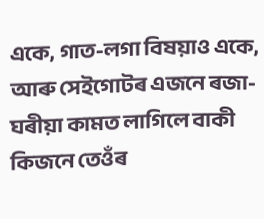একে, গাত-লগা বিষয়াও একে, আৰু সেইগোটৰ এজনে ৰজা- ঘৰীয়া কামত লাগিলে বাকী কিজনে তেওঁৰ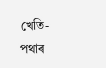খেতি-পথাৰ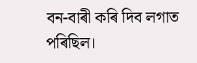বন-বাৰী কৰি দিব লগাত পৰিছিল।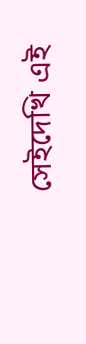সেইদেখি এই